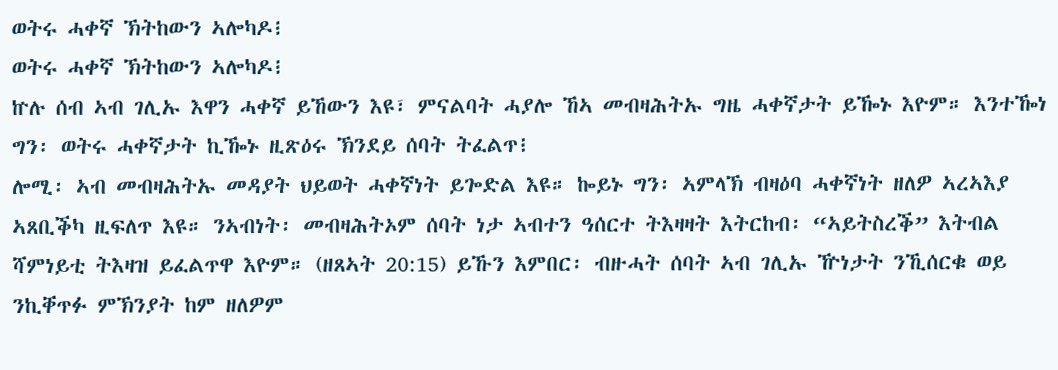ወትሩ ሓቀኛ ኽትከውን ኣሎካዶ፧
ወትሩ ሓቀኛ ኽትከውን ኣሎካዶ፧
ኵሉ ሰብ ኣብ ገሊኡ እዋን ሓቀኛ ይኸውን እዩ፣ ምናልባት ሓያሎ ኸኣ መብዛሕትኡ ግዜ ሓቀኛታት ይዀኑ እዮም። እንተዀነ ግን፡ ወትሩ ሓቀኛታት ኪዀኑ ዚጽዕሩ ኽንደይ ሰባት ትፈልጥ፧
ሎሚ፡ ኣብ መብዛሕትኡ መዳያት ህይወት ሓቀኛነት ይጐድል እዩ። ኰይኑ ግን፡ ኣምላኽ ብዛዕባ ሓቀኛነት ዘለዎ ኣረኣእያ ኣጸቢቕካ ዚፍለጥ እዩ። ንኣብነት፡ መብዛሕትኦም ሰባት ነታ ኣብተን ዓሰርተ ትእዛዛት እትርከብ፡ “ኣይትስረቕ” እትብል ሻምነይቲ ትእዛዝ ይፈልጥዋ እዮም። (ዘጸኣት 20:15) ይኹን እምበር፡ ብዙሓት ሰባት ኣብ ገሊኡ ዅነታት ንኺሰርቁ ወይ ንኪቐጥፉ ምኽንያት ከም ዘለዎም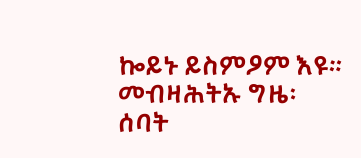ኰይኑ ይስምዖም እዩ። መብዛሕትኡ ግዜ፡ ሰባት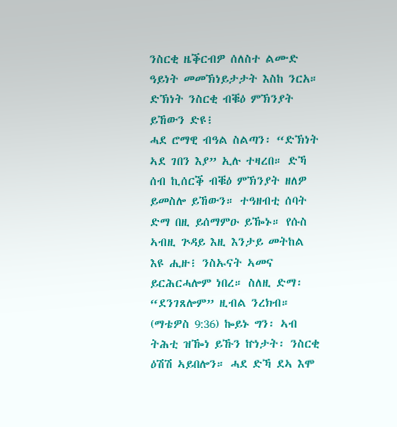ንስርቂ ዜቕርብዎ ሰለስተ ልሙድ ዓይነት መመኽነይታታት እስከ ንርአ።
ድኽነት ንስርቂ ብቑዕ ምኽንያት ይኸውን ድዩ፧
ሓደ ሮማዊ ብዓል ስልጣን፡ “ድኽነት ኣደ ገበን እያ” ኢሉ ተዛረበ። ድኻ ሰብ ኪሰርቕ ብቑዕ ምኽንያት ዘለዎ ይመስሎ ይኸውን። ተዓዘብቲ ሰባት ድማ በዚ ይሰማምዑ ይዀኑ። የሱስ ኣብዚ ጕዳይ እዚ እንታይ መትከል እዩ ሒዙ፧ ንስኡናት ኣመና ይርሕርሓሎም ነበረ። ስለዚ ድማ፡ “ደንገጸሎም” ዚብል ንረክብ። (ማቴዎስ 9:36) ኰይኑ ግን፡ ኣብ ትሕቲ ዝዀነ ይኹን ኵነታት፡ ንስርቂ ዕሽሽ ኣይበሎን። ሓደ ድኻ ደኣ እሞ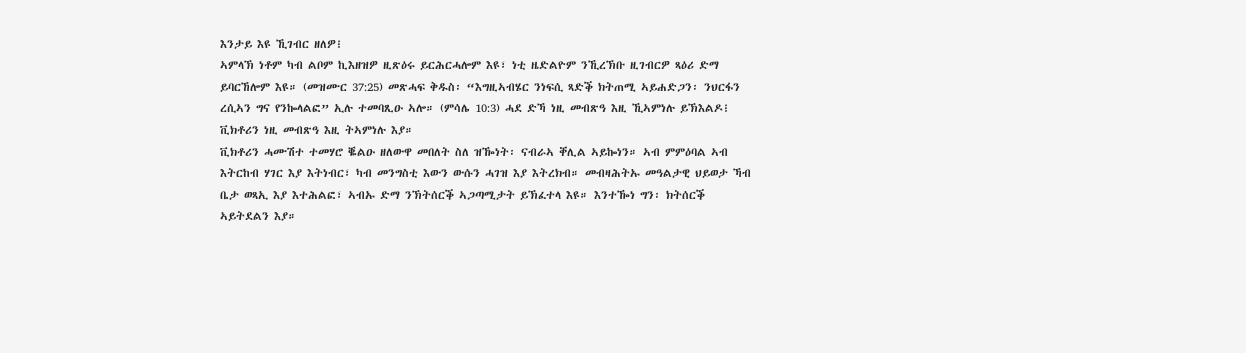እንታይ እዩ ኺገብር ዘለዎ፧
ኣምላኽ ነቶም ካብ ልቦም ኪእዘዝዎ ዚጽዕሩ ይርሕርሓሎም እዩ፣ ነቲ ዜድልዮም ንኺረኽቡ ዚገብርዎ ጻዕሪ ድማ ይባርኸሎም እዩ። (መዝሙር 37:25) መጽሓፍ ቅዱስ፡ “እግዚኣብሄር ንነፍሲ ጻድቕ ክትጠሚ ኣይሐድጋን፡ ንህርፋን ረሲኣን ግና የንኰላልፎ” ኢሉ ተመባጺዑ ኣሎ። (ምሳሌ 10:3) ሓደ ድኻ ነዚ መብጽዓ እዚ ኺኣምነሉ ይኽእልዶ፧ ቪክቶሪን ነዚ መብጽዓ እዚ ትኣምነሉ እያ።
ቪክቶሪን ሓሙሽተ ተመሃሮ ቘልዑ ዘለውዋ መበለት ስለ ዝዀነት፡ ናብራኣ ቐሊል ኣይኰነን። ኣብ ምምዕባል ኣብ እትርከብ ሃገር እያ እትነብር፣ ካብ መንግስቲ እውን ውሱን ሓገዝ እያ እትረክብ። መብዛሕትኡ መዓልታዊ ህይወታ ኻብ ቤታ ወጻኢ እያ እተሕልፎ፣ ኣብኡ ድማ ንኽትሰርቕ ኣጋጣሚታት ይኽፈተላ እዩ። እንተዀነ ግን፡ ክትሰርቕ ኣይትደልን እያ።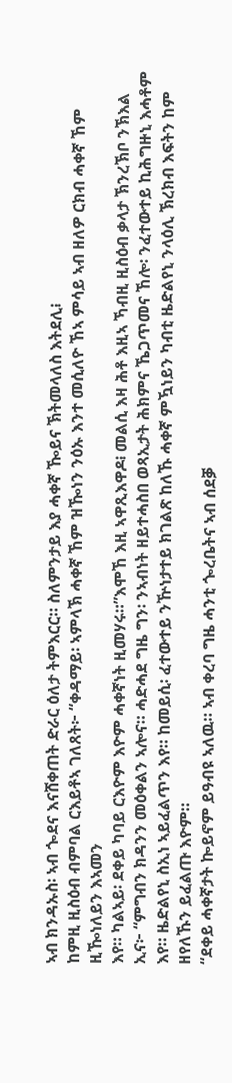ኣብ ክንዳኡስ፡ ኣብ ጐደና እናሸቀጠት ድራር ዕለታ ትምእርር። ስለምንታይ እያ ሓቀኛ ዀይና ኽትመላለስ እትደሊ፧
ከምዚ ዚስዕብ ብምባል ርእይቶኣ ገለጸት፦ “ቀዳማይ፡ ኣምላኽ ሓቀኛ ኸም ዝዀነን ንዕኡ እንተ መሲለዮ ኸኣ ምሳይ ኣብ ዘለዎ ርክብ ሓቀኛ ኸም ዚዀነለይን እኣመን
እየ። ካልኣይ፡ ደቀይ ካባይ ርእዮም እዮም ሓቀኛነት ዚመሃሩ።”እሞኸ እዚ ኣዋጺእዋዶ፧ መልሲ እዛ ሕቶ እዚኣ ኻብዚ ዚስዕብ ቃላታ ኽንረኽቦ ንኽእል ኢና፦ “ምግብን ክዳንን መዕቀልን ኣሎና። ሓድሓደ ግዜ ግን፡ ንኣብነት ዘይተሓስበ ወጻኢታት ሕክምና ኼጋጥመና ኸሎ፡ ንፈተውተይ ኪሕግዙኒ እሓቶም እየ። ዜድልየኒ ስኢነ ኣይፈልጥን እየ። ከመይሲ፡ ፈተውተይ ንዅነታተይ ክገልጽ ከለኹ ሓቀኛ ምዃነይን ካብቲ ዜድልየኒ ንላዕሊ ኽረክብ እፍትን ከም ዘየለኹን ይፈልጡ እዮም።
“ደቀይ ሓቀኛታት ኰይኖም ይዓብዩ ኣለዉ። ኣብ ቀረባ ግዜ ሓንቲ ጐረቤትና ኣብ ሰደቓ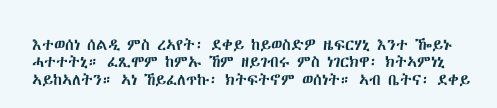እተወሰነ ሰልዲ ምስ ረኣየት፡ ደቀይ ከይወስድዎ ዜፍርሃኒ እንተ ዀይኑ ሓተተትኒ። ፈጺሞም ከምኡ ኸም ዘይገብሩ ምስ ነገርክዋ፡ ክትኣምነኒ ኣይከኣለትን። ኣነ ኸይፈለጥኩ፡ ክትፍትኖም ወሰነት። ኣብ ቤትና፡ ደቀይ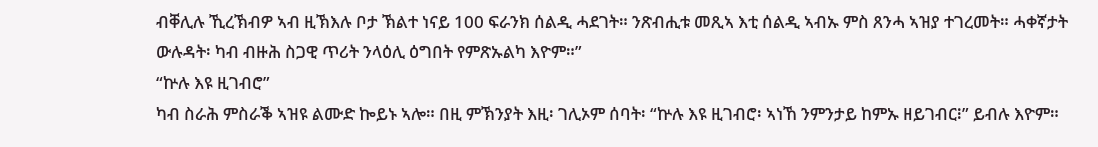ብቐሊሉ ኺረኽብዎ ኣብ ዚኽእሉ ቦታ ኽልተ ነናይ 100 ፍራንክ ሰልዲ ሓደገት። ንጽብሒቱ መጺኣ እቲ ሰልዲ ኣብኡ ምስ ጸንሓ ኣዝያ ተገረመት። ሓቀኛታት ውሉዳት፡ ካብ ብዙሕ ስጋዊ ጥሪት ንላዕሊ ዕግበት የምጽኡልካ እዮም።”
“ኵሉ እዩ ዚገብሮ”
ካብ ስራሕ ምስራቕ ኣዝዩ ልሙድ ኰይኑ ኣሎ። በዚ ምኽንያት እዚ፡ ገሊኦም ሰባት፡ “ኵሉ እዩ ዚገብሮ፡ ኣነኸ ንምንታይ ከምኡ ዘይገብር፧” ይብሉ እዮም።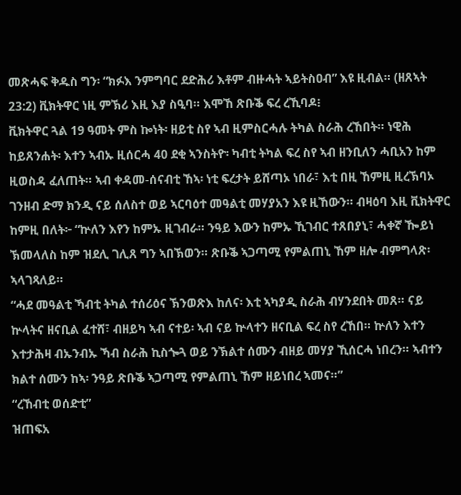መጽሓፍ ቅዱስ ግን፡ “ክፉእ ንምግባር ደድሕሪ እቶም ብዙሓት ኣይትስዐብ” እዩ ዚብል። (ዘጸኣት 23:2) ቪክትዋር ነዚ ምኽሪ እዚ እያ ስዒባ። እሞኸ ጽቡቕ ፍረ ረኺባዶ፧
ቪክትዋር ጓል 19 ዓመት ምስ ኰነት፡ ዘይቲ ስየ ኣብ ዚምስርሓሉ ትካል ስራሕ ረኸበት። ነዊሕ ከይጸንሐት፡ እተን ኣብኡ ዚሰርሓ 40 ደቂ ኣንስትዮ፡ ካብቲ ትካል ፍረ ስየ ኣብ ዘንቢለን ሓቢአን ከም ዚወስዳ ፈለጠት። ኣብ ቀዳመ-ሰናብቲ ኸኣ፡ ነቲ ፍረታት ይሸጣኦ ነበራ፣ እቲ በዚ ኸምዚ ዚረኽባኦ ገንዘብ ድማ ክንዲ ናይ ሰለስተ ወይ ኣርባዕተ መዓልቲ መሃያአን እዩ ዚኸውን። ብዛዕባ እዚ ቪክትዋር ከምዚ በለት፦ “ኵለን እየን ከምኡ ዚገብራ። ንዓይ እውን ከምኡ ኺገብር ተጸበያኒ፣ ሓቀኛ ዀይነ ኽመላለስ ከም ዝደሊ ገሊጸ ግን ኣበኽወን። ጽቡቕ ኣጋጣሚ የምልጠኒ ኸም ዘሎ ብምግላጽ፡ ኣላገጻለይ።
“ሓደ መዓልቲ ኻብቲ ትካል ተሰሪዕና ኽንወጽእ ከለና፡ እቲ ኣካያዲ ስራሕ ብሃንደበት መጸ። ናይ ኵላትና ዘናቢል ፈተሸ፣ ብዘይካ ኣብ ናተይ፡ ኣብ ናይ ኵላተን ዘናቢል ፍረ ስየ ረኸበ። ኵለን እተን እተታሕዛ ብኡንብኡ ኻብ ስራሕ ኪስጐጓ ወይ ንኽልተ ሰሙን ብዘይ መሃያ ኺሰርሓ ነበረን። ኣብተን ክልተ ሰሙን ከኣ፡ ንዓይ ጽቡቕ ኣጋጣሚ የምልጠኒ ኸም ዘይነበረ ኣመና።”
“ረኸብቲ ወሰድቲ”
ዝጠፍአ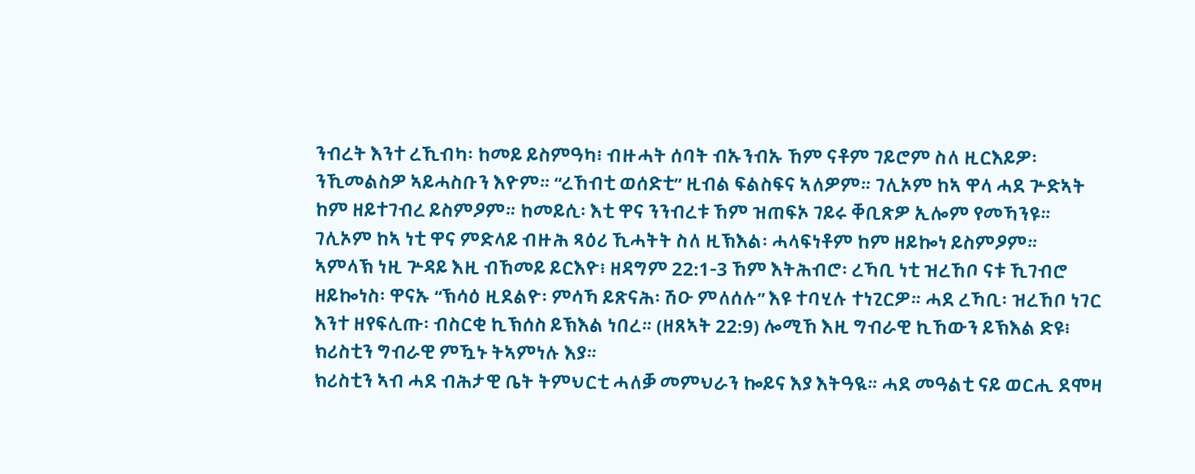ንብረት እንተ ረኺብካ፡ ከመይ ይስምዓካ፧ ብዙሓት ሰባት ብኡንብኡ ኸም ናቶም ገይሮም ስለ ዚርእይዎ፡ ንኺመልስዎ ኣይሓስቡን እዮም። “ረኸብቲ ወሰድቲ” ዚብል ፍልስፍና ኣለዎም። ገሊኦም ከኣ ዋላ ሓደ ጕድኣት ከም ዘይተገብረ ይስምዖም። ከመይሲ፡ እቲ ዋና ንንብረቱ ኸም ዝጠፍኦ ገይሩ ቐቢጽዎ ኢሎም የመኻንዩ። ገሊኦም ከኣ ነቲ ዋና ምድላይ ብዙሕ ጻዕሪ ኺሓትት ስለ ዚኽእል፡ ሓላፍነቶም ከም ዘይኰነ ይስምዖም።
ኣምላኽ ነዚ ጕዳይ እዚ ብኸመይ ይርእዮ፧ ዘዳግም 22:1-3 ኸም እትሕብሮ፡ ረኻቢ ነቲ ዝረኸቦ ናቱ ኺገብሮ ዘይኰነስ፡ ዋናኡ “ኽሳዕ ዚደልዮ፡ ምሳኻ ይጽናሕ፡ ሽዑ ምለሰሉ” እዩ ተባሂሉ ተነጊርዎ። ሓደ ረኻቢ፡ ዝረኸቦ ነገር እንተ ዘየፍሊጡ፡ ብስርቂ ኪኽሰስ ይኽእል ነበረ። (ዘጸኣት 22:9) ሎሚኸ እዚ ግብራዊ ኪኸውን ይኽእል ድዩ፧ ክሪስቲን ግብራዊ ምዃኑ ትኣምነሉ እያ።
ክሪስቲን ኣብ ሓደ ብሕታዊ ቤት ትምህርቲ ሓለቓ መምህራን ኰይና እያ እትዓዪ። ሓደ መዓልቲ ናይ ወርሒ ደሞዛ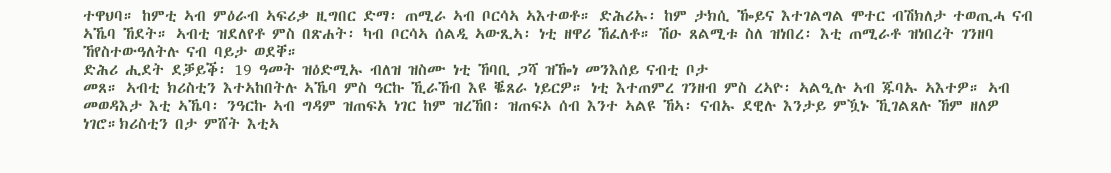ተዋህባ። ከምቲ ኣብ ምዕራብ ኣፍሪቃ ዚግበር ድማ፡ ጠሚራ ኣብ ቦርሳኣ ኣእተወቶ። ድሕሪኡ፡ ከም ታክሲ ዀይና እተገልግል ሞተር ብሽክለታ ተወጢሓ ናብ ኣኼባ ኸደት። ኣብቲ ዝደለየቶ ምስ በጽሐት፡ ካብ ቦርሳኣ ሰልዲ ኣውጺኣ፡ ነቲ ዘዋሪ ኸፈለቶ። ሽዑ ጸልሚቱ ስለ ዝነበረ፡ እቲ ጠሚራቶ ዝነበረት ገንዘባ ኸየስተውዓለትሉ ናብ ባይታ ወደቐ።
ድሕሪ ሒደት ደቓይቕ፡ 19 ዓመት ዝዕድሚኡ ብለዝ ዝስሙ ነቲ ኸባቢ ጋሻ ዝዀነ መንእሰይ ናብቲ ቦታ
መጸ። ኣብቲ ክሪስቲን እተኣከበትሉ ኣኼባ ምስ ዓርኩ ኺራኸብ እዩ ቘጸራ ነይርዎ። ነቲ እተጠምረ ገንዘብ ምስ ረኣዮ፡ ኣልዒሉ ኣብ ጁባኡ ኣእተዎ። ኣብ መወዳእታ እቲ ኣኼባ፡ ንዓርኩ ኣብ ግዳም ዝጠፍአ ነገር ከም ዝረኸበ፡ ዝጠፍኦ ሰብ እንተ ኣልዩ ኸኣ፡ ናብኡ ደዊሉ እንታይ ምዃኑ ኺገልጸሉ ኸም ዘለዎ ነገሮ።ክሪስቲን በታ ምሸት እቲኣ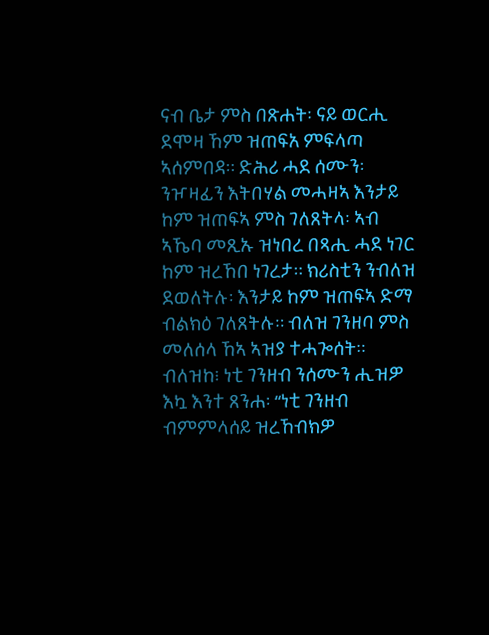ናብ ቤታ ምስ በጽሐት፡ ናይ ወርሒ ደሞዛ ኸም ዝጠፍአ ምፍላጣ ኣሰምበዳ። ድሕሪ ሓደ ሰሙን፡ ንዦዛፊን እትበሃል መሓዛኣ እንታይ ከም ዝጠፍኣ ምስ ገለጸትላ፡ ኣብ ኣኼባ መጺኡ ዝነበረ በጻሒ ሓደ ነገር ከም ዝረኸበ ነገረታ። ክሪስቲን ንብለዝ ደወለትሉ፡ እንታይ ከም ዝጠፍኣ ድማ ብልክዕ ገለጸትሉ። ብለዝ ገንዘባ ምስ መለሰላ ኸኣ ኣዝያ ተሓጐሰት። ብለዝከ፧ ነቲ ገንዘብ ንሰሙን ሒዝዎ እኳ እንተ ጸንሐ፡ “ነቲ ገንዘብ ብምምላሰይ ዝረኸብክዎ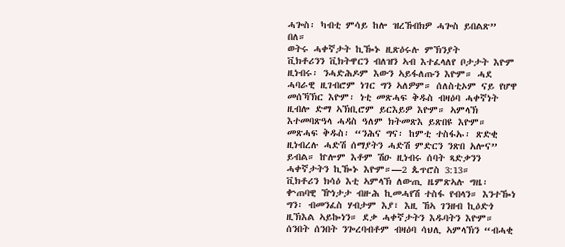ሓጐስ፡ ካብቲ ምሳይ ከሎ ዝረኸብክዎ ሓጐስ ይበልጽ” በለ።
ወትሩ ሓቀኛታት ኪዀኑ ዚጽዕሩሉ ምኽንያት
ቪክቶሪንን ቪክትዋርን ብለዝን ኣብ እተፈላለየ ቦታታት እዮም ዚነብሩ፡ ንሓድሕዶም እውን ኣይፋለጡን እዮም። ሓደ ሓባራዊ ዚገብሮም ነገር ግን ኣለዎም። ሰለስቲኦም ናይ የሆዋ መሰኻኽር እዮም፡ ነቲ መጽሓፍ ቅዱስ ብዛዕባ ሓቀኛነት ዚብሎ ድማ ኣኽቢሮም ይርእይዎ እዮም። ኣምላኽ እተመባጽዓላ ሓዳስ ዓለም ክትመጽእ ይጽበዩ እዮም። መጽሓፍ ቅዱስ፡ “ንሕና ግና፡ ከምቲ ተስፋኡ፡ ጽድቂ ዚነብረሉ ሓድሽ ሰማያትን ሓድሽ ምድርን ንጽበ አሎና” ይብል። ኵሎም እቶም ሽዑ ዚነብሩ ሰባት ጻድቃንን ሓቀኛታትን ኪዀኑ እዮም።—2 ጴጥሮስ 3:13።
ቪክቶሪን ክሳዕ እቲ ኣምላኽ ለውጢ ዜምጽኣሉ ግዜ፡ ቍጠባዊ ዅነታታ ብዙሕ ኪመሓየሽ ተስፋ የብላን። እንተዀነ ግን፡ ብመንፈስ ሃብታም እያ፣ እዚ ኸኣ ገንዘብ ኪዕድጎ ዚኽእል ኣይኰነን። ደቃ ሓቀኛታትን እዱባትን እዮም። ሰንበት ሰንበት ንጐረባብቶም ብዛዕባ ሳህሊ ኣምላኽን “ብሓቂ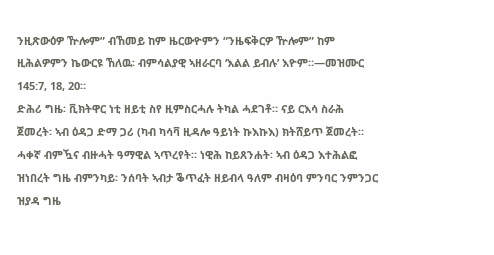ንዚጽውዕዎ ዅሎም” ብኸመይ ከም ዜርውዮምን “ንዜፍቅርዎ ዅሎም” ከም ዚሕልዎምን ኬውርዩ ኸለዉ፡ ብምሳልያዊ ኣዘራርባ ‘እልል ይብሉ’ እዮም።—መዝሙር 145:7, 18, 20።
ድሕሪ ግዜ፡ ቪክትዋር ነቲ ዘይቲ ስየ ዚምስርሓሉ ትካል ሓደገቶ። ናይ ርእሳ ስራሕ ጀመረት፡ ኣብ ዕዳጋ ድማ ጋሪ (ካብ ካሳቫ ዚዳሎ ዓይነት ኩእኩእ) ክትሸይጥ ጀመረት። ሓቀኛ ብምዃና ብዙሓት ዓማዊል ኣጥረየት። ነዊሕ ከይጸንሐት፡ ኣብ ዕዳጋ እተሕልፎ ዝነበረት ግዜ ብምንካይ፡ ንሰባት ኣብታ ቕጥፈት ዘይብላ ዓለም ብዛዕባ ምንባር ንምንጋር ዝያዳ ግዜ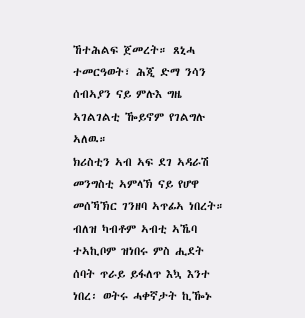ኸተሕልፍ ጀመረት። ጸኒሓ ተመርዓወት፣ ሕጂ ድማ ንሳን ሰብኣያን ናይ ምሉእ ግዜ ኣገልገልቲ ዀይኖም የገልግሉ ኣለዉ።
ክሪስቲን ኣብ ኣፍ ደገ ኣዳራሽ መንግስቲ ኣምላኽ ናይ የሆዋ መሰኻኽር ገንዘባ ኣጥፊኣ ነበረት። ብለዝ ካብቶም ኣብቲ ኣኼባ ተኣኪቦም ዝነበሩ ምስ ሒደት ሰባት ጥራይ ይፋለጥ እኳ እንተ ነበረ፡ ወትሩ ሓቀኛታት ኪዀኑ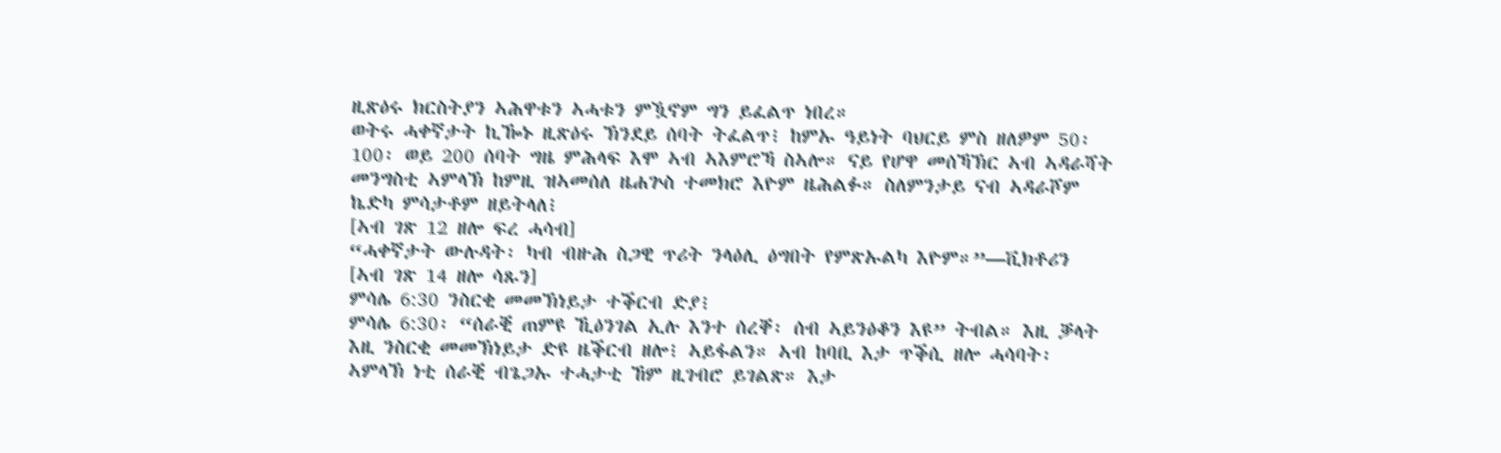ዚጽዕሩ ክርስትያን ኣሕዋቱን ኣሓቱን ምዃኖም ግን ይፈልጥ ነበረ።
ወትሩ ሓቀኛታት ኪዀኑ ዚጽዕሩ ኽንደይ ሰባት ትፈልጥ፧ ከምኡ ዓይነት ባህርይ ምስ ዘለዎም 50፡ 100፡ ወይ 200 ሰባት ግዜ ምሕላፍ እሞ ኣብ ኣእምሮኻ ስኣሎ። ናይ የሆዋ መሰኻኽር ኣብ ኣዳራሻት መንግስቲ ኣምላኽ ከምዚ ዝኣመሰለ ዜሐጕስ ተመክሮ እዮም ዜሕልፉ። ስለምንታይ ናብ ኣዳራሾም ኬድካ ምሳታቶም ዘይትላለ፧
[ኣብ ገጽ 12 ዘሎ ፍረ ሓሳብ]
“ሓቀኛታት ውሉዳት፡ ካብ ብዙሕ ስጋዊ ጥሪት ንላዕሊ ዕግበት የምጽኡልካ እዮም።”—ቪክቶሪን
[ኣብ ገጽ 14 ዘሎ ሳጹን]
ምሳሌ 6:30 ንስርቂ መመኽነይታ ተቕርብ ድያ፧
ምሳሌ 6:30፡ “ሰራቒ ጠምዩ ኺዕንገል ኢሉ እንተ ሰረቐ፡ ሰብ ኣይንዕቆን እዩ” ትብል። እዚ ቓላት እዚ ንስርቂ መመኽነይታ ድዩ ዜቕርብ ዘሎ፧ ኣይፋልን። ኣብ ከባቢ እታ ጥቕሲ ዘሎ ሓሳባት፡ ኣምላኽ ነቲ ሰራቒ ብጌጋኡ ተሓታቲ ኸም ዚገብሮ ይገልጽ። እታ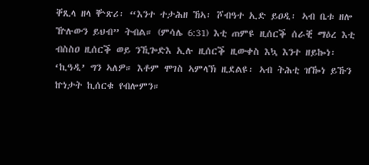ቐጺላ ዘላ ቝጽሪ፡ “እንተ ተታሕዘ ኸኣ፡ ሾብዓተ ኢድ ይዐዲ፡ ኣብ ቤቱ ዘሎ ዅሉውን ይህብ” ትብል። (ምሳሌ 6:31) እቲ ጠምዩ ዚሰርቕ ሰራቒ ማዕረ እቲ ብስስዐ ዚሰርቕ ወይ ንኺጐድእ ኢሉ ዚሰርቕ ዚውቀስ እኳ እንተ ዘይኰነ፡ ‘ኪዓዲ’ ግን ኣለዎ። እቶም ሞገስ ኣምላኽ ዚደልዩ፡ ኣብ ትሕቲ ዝዀነ ይኹን ኵነታት ኪሰርቁ የብሎምን።